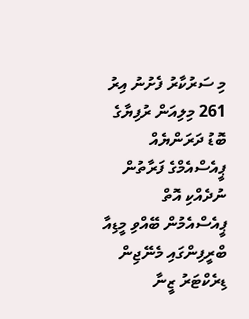މި ސަރުކާރު ފެށުނު އިރު 261 މިލިއަން ރުފިޔާގެ ބޮޑު ދަރަންޔެއް ޕީއެސްއެމްގެ ފަރާތުން ނުދެއްކި އޮތް
ޕީއެސްއެމުން ބޭއްވި މީޑިއާ ބްރީފިންގައި މެނޭޖިން ޑިރެކްޓަރު ޒީނާ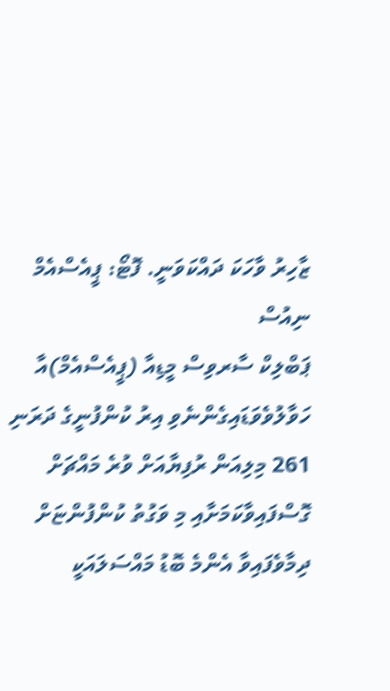ޒާހިރު ވާހަކަ ދައްކަވަނީ. ފޮޓޯ: ޕީއެސްއެމް ނިއުސް
ޕަބްލިކް ސާރވިސް މީޑިއާ (ޕީއެސްއެމް)އާ ހަވާލުވެވަޑައިގެންނެވި އިރު ކުންފުނީގެ ދަރަނި 261 މިލިއަން ރުފިޔާއަށް ވުރެ މައްޗަށް ގޮސްފައިވާކަމަށާއި މި ވަގުތު ކުންފުންޏަށް ދިމާވެފައިވާ އެންމެ ބޮޑު މައްސަލައަކީ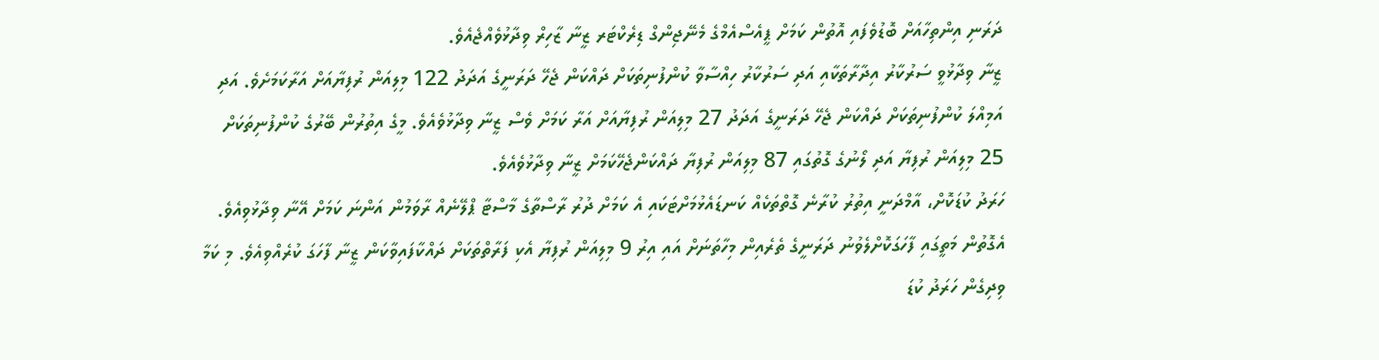ދަރަނި އިންތިހާއަށް ބޮޑުވެފައި އޮތުން ކަމަށް ޕީއެސްއެމްގެ މެނޭޖިންގް ޑިރެކްޓަރ ޒީނާ ޒާހިރް ވިދާޅުވެއްޖެއެވެ.
ޒީނާ ވިދާޅުވީ ސަރުކާރު އިދާރާތަކާއި އަދި ސަރުކާރު ހިއްސާވާ ކުންފުނިތަކަށް ދައްކަން ޖެހޭ ދަރަނީގެ އަދަދު 122 މިލިއަން ރުފިޔާއަށް އަރާކަމަށެވެ. އަދި އަމިއްލަ ކުންފުނިތަކަށް ދައްކަން ޖެހޭ ދަރަނީގެ އަދަދު 27 މިލިއަން ރުފިޔާއަށް އަރާ ކަމަށް ވެސް ޒީނާ ވިދާޅުވެއެވެ. މީގެ އިތުރުން ބޭރުގެ ކުންފުނިތަކަށް 25 މިލިއަން ރުފިޔާ އަދި ލޯނުގެ ގޮތުގައި 87 މިލިއަން ރުފިޔާ ދައްކަންޖެހޭކަމަށް ޒީނާ ވިދާޅުވެއެވެ.
ހަރަދު ކުޑަކޮށް، އާމްދަނީ އިތުރު ކުރާނެ ގޮތްތަކެއް ކަނޑައެޅުމަށްޓަކައި އެ ކަމަށް ދުރު ރާސްތާގެ މާސްޓާ ޕްލޭނެއް ރާވަމުން އަންނަ ކަމަށް އޭނާ ވިދާޅުވިއެވެ. އެގޮތުން މަތީގައި ފާހަގަކޮށްލެވުނު ދަރަނީގެ ތެރެއިން މިހާތަނަށް އައި އިރު 9 މިލިއަން ރުފިޔާ އެކި ފަރާތްތަކަށް ދައްކާފައިވާކަން ޒީނާ ފާހަގަ ކުރެއްވިއެވެ. މި ކަމާ ވިދިގެން ހަރަދު ކުޑަ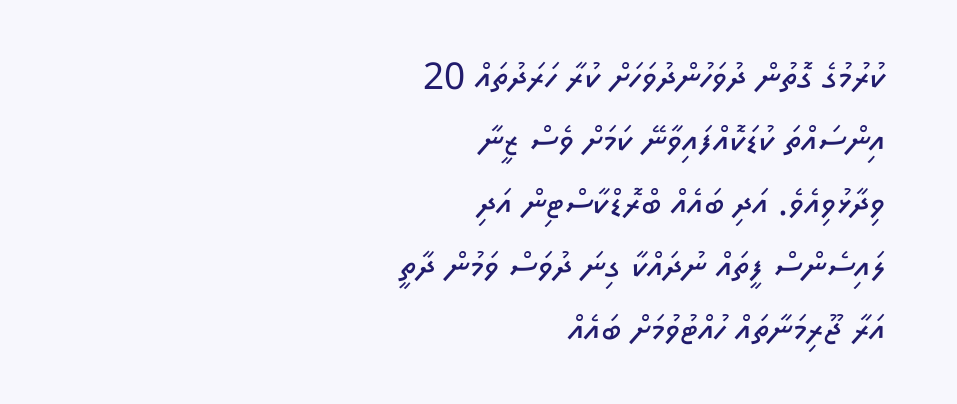ކުރުމުގެ ގޮތުން ދުވަހުންދުވަހަށް ކުރާ ހަރަދުތައް 20 އިންސައްތަ ކުޑަކޮއްފައިވާނޭ ކަމަށް ވެސް ޒީނާ ވިދާޅުވިއެވެ. އަދި ބައެއް ބްރޮޑްކާސްޓިން އަދި ލައިސެންސް ފީތައް ނުދައްކާ ގިނަ ދުވަސް ވަމުން ދާތީ އަރާ ޖޫރިމަނާތައް ހުއްޓުވުމަށް ބައެއް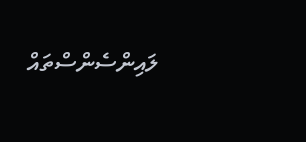ލައިންސެންސްތައް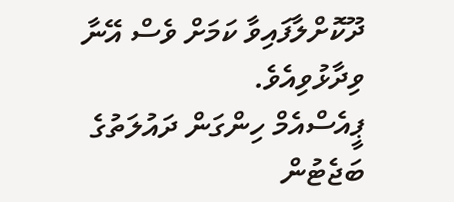ދޫކޮށްލާފައިވާ ކަމަށް ވެސް އޭނާ ވިދާޅުވިއެވެ.
ޕީއެސްއެމް ހިންގަން ދައުލަތުގެ ބަޖެޓުން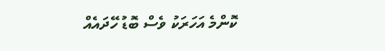ކޮންމެ އަހަރަކު ވެސް ބޮޑު ހޭދައެއް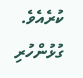ކުރެއެވެ.
ގުޅުންހުރި